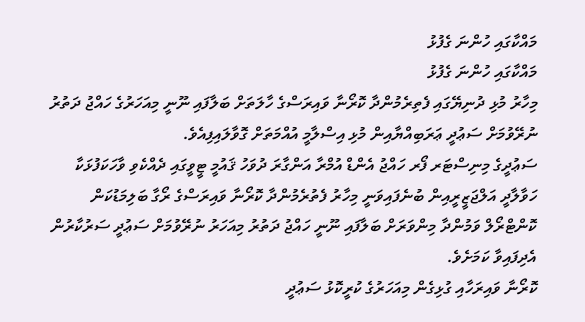މައްކާގައި ހުންނަ ގެފުޅު
މައްކާގައި ހުންނަ ގެފުޅު
މިހާރު މުޅި ދުނިޔޭގައި ފެތިރެމުންދާ ކޮރޯނާ ވައިރަސްގެ ހާލަތަށް ބަލާފައި ނޫނީ މިއަހަރުގެ ހައްޖު ދަތުރު ނުރޭވުމަށް ސަޢުދީ ޢަރަބިއްޔާއިން މުޅި އިސްލާމީ އުއްމަތަށް ގޮވާލައިފިއެވެ.
ސަޢުދީގެ މިނިސްޓަރ ފޯރ ހައްޖު އެންޑް އުމްރާ އަންގާރަ ދުވަހު ޤައުމީ ޓީވީގައި ދެއްކެވި ވާހަކަފުޅަކާ ހަވާލާދީ އަލްޖަޒީރީއިން ބުނެފައިވަނީ މިހާރު ފެތުރެމުންދާ ކޮރޯނާ ވައިރަސްގެ ރޯގާ ބަލިމަޑުކަން ކޮންޓްރޯލް ވަމުންދާ މިންވަރަށް ބަލާފައި ނޫނީ ހައްޖު ދަތުރު މިއަހަރު ނުރޭވުމަށް ސަޢުދީ ސަރުކާރުން އެދިފައިވާ ކަމަށެވެ.
ކޮރޯނާ ވައިރަހާއި ގުޅިގެން މިއަހަރުގެ ކުރީކޮޅު ސަޢުދީ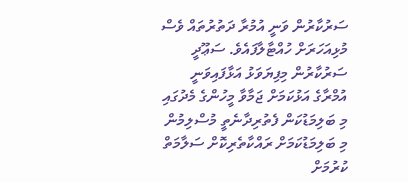ސަރުކާރުން ވަނީ އުމުރާ ދަތުރުތައް ވެސް މުޅިއަހަރަށް ހުއްޓާލާފައެވެ. ސަޢޫދީ ސަރުކާރުން މިފިޔަވަޅު އަޅާފައިވަނީ އުމްރާގެ އަޅުކަމަށް ޖަމާވާ މީހުންގެ މެދުގައި މި ބަލިމަޑުކަން ފެތުރިދާނެތީ މުސްލިމުން މި ބަލިމަޑުކަމަށް ރައްކާތެރިކޮށް ސަލާމަތް ކުރުމަށް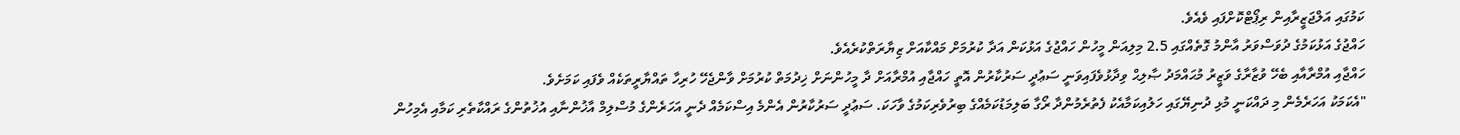ކަމުގައި އަލްޖަޒީރާއިން ރިޕޯޓްކޮށްފައި ވެއެވެ.
ހައްޖުގެ އަޅުކަމުގެ ދުވަސްވަރު އާންމު ގޮތެއްގައި 2.5 މިލިއަން މީހުން ހައްޖުގެ އަޅުކަން އަދާ ކުރުމަށް މައްކާއަށް ޒިޔާރަތްކުރެއެވެ.
ހައްޖާއި އުމްރާއާއި ބެހޭ ވުޒާރާގެ ވަޒީރު މުޙައްމަދު ޞާލިޙް ވިދާޅުވެފައިވަނީ ސަޢުދީ ސަރުކާރުން އޮތީ ހައްޖާއި އުމްރާއަށް ދާ މީހުންނަށް ޚިދުމަތް ކުރުމަށް ވާންޖެހޭ ހުރިހާ ތައްޔާރީތަކެއް ވެފައި ކަމަށެވެ.
"އެކަމަކު އަހަރެމެން މި ދައްކަނީ މުޅި ދުނިޔޭގައި ހަލުއިކަމާއެކު ފެތުރެމުންދާ ރޯގާ ބަލިމަޑުކަމެއްގެ ބިރުވެރިކަމުގެ ވާހަކަ. ސަޢުދީ ސަރުކާރުން އެންމެ އިސްކަމެއް ދެނީ އަހަރެންގެ މުސްލިމް އާޚުންނާއި އުޚުތުންގެ ރައްކާތެރި ކަމާއި އެމިހުން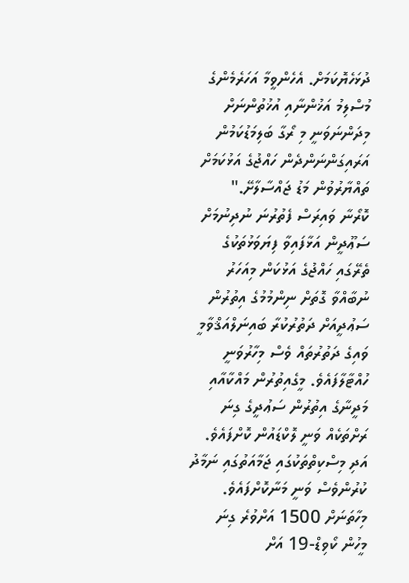ދުޅަހެޔޮކަމަށް. އެހެންވީމާ އަހަރެމެންގެ މުސްލިމު އަޚުންނާއި އުޚުތުންނަށް މިދަންނަވަނީ މި ރޯގާ ބަލިމަޑުކަމުން އަރައިގަންނަންދެން ހައްޖުގެ އަޅުކަމަށް ތައްޔާރުވުން މަޑު ޖައްސާލާށޭ."
ކޮރޯނާ ވައިރަސް ފެތުރުނަ ނުދިނުމަށް ސަޢޫދީން އަޅާފައިވާ ފިޔަވަޅުތަކުގެ ތެރޭގައި ހައްޖުގެ އަޅުކަން މިއަހަރު ނުބާއްވާ ގޮތަށް ނިންމުމުގެ އިތުރުން ސަޢުދީއަށް ދަތުރުކުރާ ބައިނަލްއަޤްވާމީ ވައިގެ ދަތުރުތައް ވެސް މިހާރުވަނީ ހުއްޓާލާފައެވެ. މީގެއިތުރުން މައްކާއާއި މަދީނާގެ އިތުރުން ސަޢުދީގެ ގިނަ ރަށްތަކެއް ވަނީ ލޮކްޑައުން ކޮށްފައެވެ. އަދި މިސްކިތްތަކުގައި ޖަމާއަތުގައި ނަމާދު ކުރުންވެސް ވަނީ މަނާކޮށްފައެވެ.
މިހާތަނަށް 1500 އަށްވުރެ ގިނަ މީހުން ކޯވިޑް-19 އަށް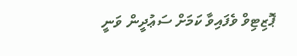ޕޮޒިޓިވް ވެފައިވާ ކަމަށް ސަޢުދީން ވަނީ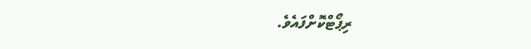ރިޕޯޓްކޮށްފައެވެ.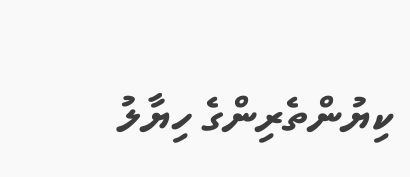ކިޔުންތެރިންގެ ހިޔާލު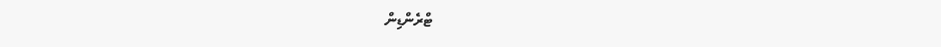ޓްރެންޑިން